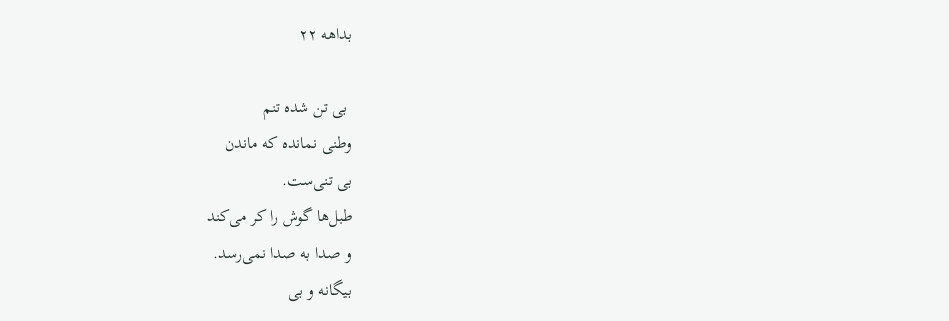بداهه ۲۲

 بی تن شد‌ه تنم
وطنی نمانده که ماندن
بی تنی‌ست.
طبل‌ها گوش را کر می‌کند
و صدا به صدا نمی‌رسد.
بیگانه و بی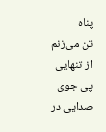پناه
تن می‌زنم از تنهایی
پی جوی صدایی در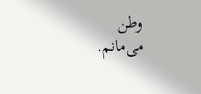وطن
می‌مانم.